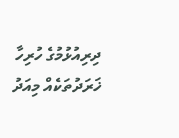ދިރިއުޅުމުގެ ހުރިހާ ޚަރަދުތަކެއް މިއަދު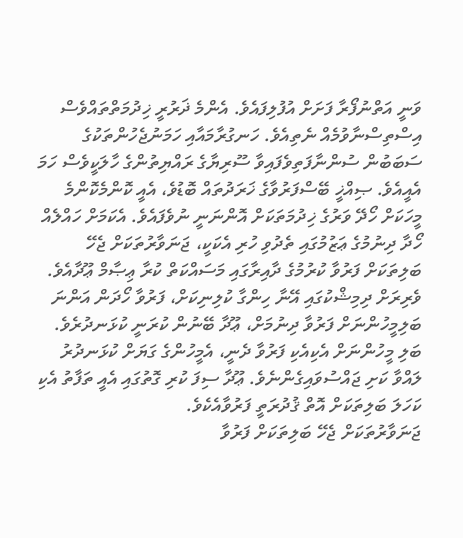ވަނީ އަތްނުފޯރާ ފަށަށް އުފުލިފައެވެ. އެންމެ ޛަރުރީ ޚިދުމަތްތައްވެސް އިސްތިސްނާވުމެއް ނެތިއެވެ. ހަނގުރާމައާއި ހަމަނުޖެހުންތަކުގެ ސަބަބުން ސުންނާފަތިވެފައިވާ ސޫރިޔާގެ ރައްޔިތުންގެ ހާލަކީވެސް ހަމަ އެއީއެވެ. ޞިއްޚީ ބޭސްފަރުވާގެ ޚަރަދުތައް ބޮޑުވެ، އެއީ ކޮންމެކޮންމެ މީހަކަށް ހޯދޭ ވަރުގެ ޚިދުމަތަކަށް އޮންނަނީ ނުވެފައެވެ. އެކަމަށް ހައްލެއް ހޯދާ ދިނުމުގެ ޢަޒުމުގައި ތެދުވި ހުރި އެކަކީ، ޖަނަވާރުތަކަށް ޖެހޭ ބަލިތަކަށް ފަރުވާ ކުރުމުގެ ދާއިރާގައި މަސައްކަތް ކުރާ ޢިޞާމް ޢޫދާއެވެ.
ވެރިރަށް ދިމިޝްކުގައި އޭނާ ހިންގާ ކުލިނިކަށް، ފަރުވާ ހޯދަން އަންނަ ބަލިމީހުންނަށް ފަރުވާ ދިނުމަށް، ޢޫދާ ބޭނުން ކުރަނީ ކުޅަނދުރެވެ. ބަލި މީހުންނަށް އެކިއެކި ފަރުވާ ދެނީ، އެމީހުންގެ ގަޔަށް ކުޅަނދުރު ލައްވާ ކަށި ޖައްސުވައިގެންނެވެ. ޢޫދާ ސިފަ ކުރި ގޮތުގައި އެއީ ތަފާތު އެކި ކަހަލަ ބަލިތަކަށް އޮތް ޤުދުރަތީ ފަރުވާއެކެވެ.
ޖަނަވާރުތަކަށް ޖެހޭ ބަލިތަކަށް ފަރުވާ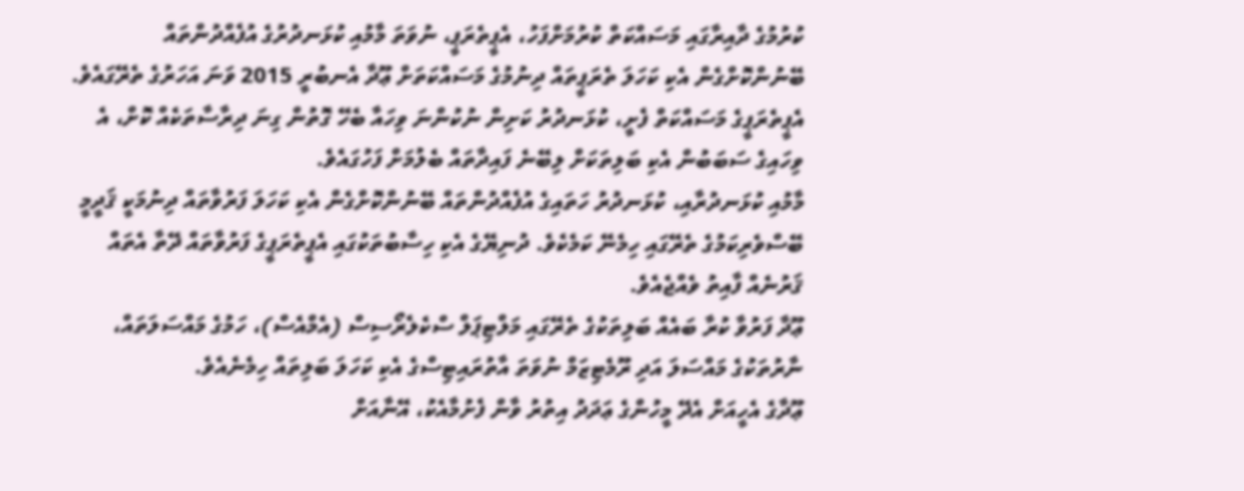ކުރުމުގެ ދާއިރާގައި މަސައްކަތް ކުރުމަށްފަހު، އެޕީތެރަޕީ، ނުވަތަ މާމުއި ކުޅަނދުރުގެ އުފެއްދުންތައް ބޭނުންކޮށްގެން އެކި ކަހަލަ ތެރަޕީތައް ދިނުމުގެ މަސައްކަތަށް ޢޫދާ އެނބުރީ 2015 ވަނަ އަހަރުގެ ތެރޭގައެވެ. އެޕީތެރަޕީގެ މަސައްކަތް ފެށީ، ކުޅަނދުރު ކަށިން ނުކުންނަ ވިހައާ ބެހޭ ގޮތުން ގިނަ ދިރާސާތަކެއް ކޮށް، އެ ވިހައިގެ ސަބަބުން އެކި ބަލިތަކަށް ލިބޭނެ ފައިދާތައް ބެލުމަށް ފަހުގައެވެ.
މާމުއި ކުޅަނދުރާއި، ކުޅަނދުރު ހަތައިގެ އުފެއްދުންތައް ބޭނުންކޮށްގެން އެކި ކަހަލަ ފަރުވާތައް ދިނުމަކީ ޤަދީމީ ބޭސްވެރިކަމުގެ ތެރޭގައި ހިމެނޭ ކަމެކެވެ. ދުނިޔޭގެ އެކި ހިސާބުތަކުގައި އެޕީތެރަޕީގެ ފަރުވާތައް ދޭތާ އެތައް ޤަރުނެއް ފާއިތު ވެއްޖެއެވެ.
ޢޫދާ ފަރުވާ ކުރާ ބައެއް ބަލިތަކުގެ ތެރޭގައި މަލްޓިޕަލް ސްކެލެރޯސިސް (އެމްއެސް)، ހަމުގެ މައްސަލަތައް، ނާރުތަކުގެ މައްސަލަ އަދި ރޫމެޓިޒަމް ނުވަތަ އާތުރައިޓިސްގެ އެކި ކަހަލަ ބަލިތައް ހިމެނެއެވެ.
ޢޫދާގެ އެހީއަށް އެދޭ މީހުންގެ ޢަދަދު އިތުރު ވާން ފެށުމާއެކު، އޭނާއަށް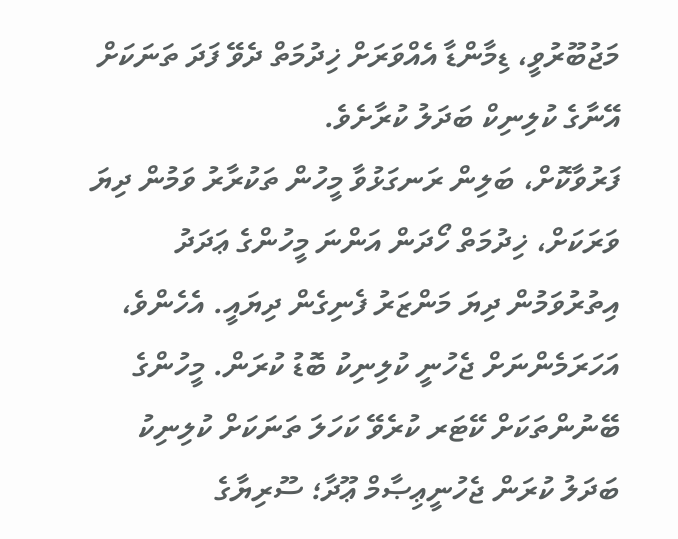މަޖުބޫރުވީ، ޑިމާންޑާ އެއްވަރަށް ޚިދުމަތް ދެވޭ ފަދަ ތަނަކަށް އޭނާގެ ކުލިނިކް ބަދަލު ކުރާށެވެ.
ފަރުވާކޮށް، ބަލިން ރަނގަޅުވާ މީހުން ތަކުރާރު ވަމުން ދިޔަ ވަރަކަށް، ޚިދުމަތް ހޯދަން އަންނަ މީހުންގެ ޢަދަދު އިތުރުވަމުން ދިޔަ މަންޒަރު ފެނިގެން ދިޔައީ. އެހެންވެ، އަހަރަމެންނަށް ޖެހުނީ ކުލިނިކު ބޮޑު ކުރަން. މީހުންގެ ބޭނުންތަކަށް ކޭޓަރ ކުރެވޭ ކަހަލަ ތަނަކަށް ކުލިނިކު ބަދަލު ކުރަން ޖެހުނީޢިޞާމް ޢޫދާ؛ ސޫރިޔާގެ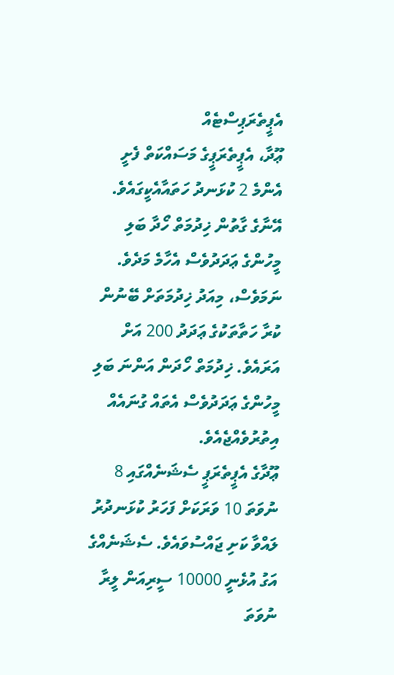އެޕީތެރަޕިސްޓެއް
ޢޫދާ، އެޕީތެރަޕީގެ މަސައްކަތް ފެށީ އެންމެ 2 ކުޅަނދު ހަތައާއެކީގައެވެ. އޭނާގެ ގާތުން ޚިދުމަތް ހޯދާ ބަލި މީހުންގެ ޢަދަދުވެސް އެހާމެ މަދެވެ. ނަމަވެސް، މިއަދު ޚިދުމަތަށް ބޭނުން ކުރާ ހަތާތަކުގެ ޢަދަދު 200 އަށް އަރައެވެ. ޚިދުމަތް ހޯދަން އަންނަ ބަލި މީހުންގެ ޢަދަދުވެސް އެތައް ގުނައެއް އިތުރުވެއްޖެއެވެ.
ޢޫދާގެ އެޕީތެރަޕީ ސެޝަނެއްގައި 8 ނުވަތަ 10 ވަރަކަށް ފަހަރު ކުޅަނދުރު ލައްވާ ކަށި ޖައްސުވައެވެ. ސެޝަނެއްގެ އަގު އުޅެނީ 10000 ސީރިއަން ލީރާ ނުވަތަ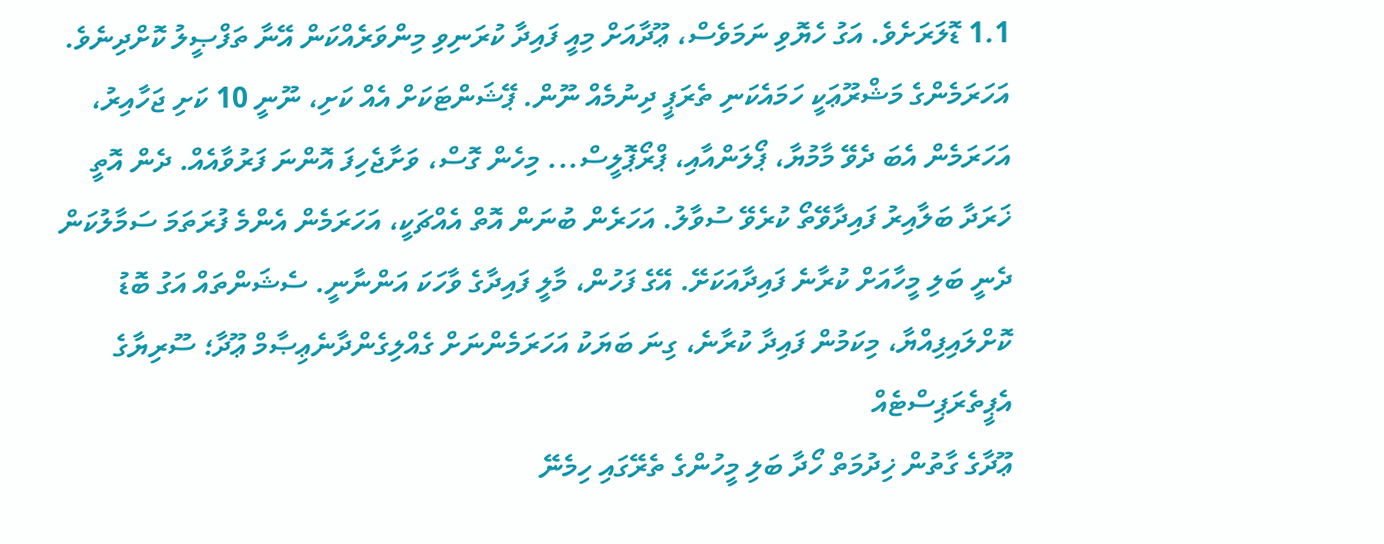1.1 ޑޮލަރަށެވެ. އަގު ހެޔޮވި ނަމަވެސް، ޢޫދާއަށް މިއީ ފައިދާ ކުރަނިވި މިންވަރެއްކަން އޭނާ ތަފްޞީލު ކޮށްދިނެވެ.
އަހަރަމެންގެ މަޝްރޫޢަކީ ހަމައެކަނި ތެރަޕީ ދިނުމެއް ނޫން. ޕޭޝަންޓަކަށް އެއް ކަށި، ނޫނީ 10 ކަށި ޖަހާއިރު، އަހަރަމެން އެބަ ދެވޭ މާމުޔާ، ޕޯލަންއާއި، ޕްރޯޕޮލީސް... މިހެން ގޮސް، ވަށާޖެހިފަ އޮންނަ ފަރުވާއެއް. ދެން އޮތީ ޚަރަދާ ބަލާއިރު ފައިދާވޭތޯ ކުރެވޭ ސުވާލު. އަހަރެން ބުނަން އޮތް އެއްޗަކީ، އަހަރަމެން އެންމެ ފުރަތަމަ ސަމާލުކަން ދެނީ ބަލި މީހާއަށް ކުރާނެ ފައިދާއަކަށޭ. އޭގެ ފަހުން، މާލީ ފައިދާގެ ވާހަކަ އަންނާނީ. ސެޝަންތައް އަގު ބޮޑު ކޮށްލައިފިއްޔާ، މިކަމުން ފައިދާ ކުރާނެ، ގިނަ ބަޔަކު އަހަރަމެންނަށް ގެއްލިގެންދާނެޢިޞާމް ޢޫދާ؛ ސޫރިޔާގެ އެޕީތެރަޕިސްޓެއް
ޢޫދާގެ ގާތުން ޚިދުމަތް ހޯދާ ބަލި މީހުންގެ ތެރޭގައި ހިމެނޭ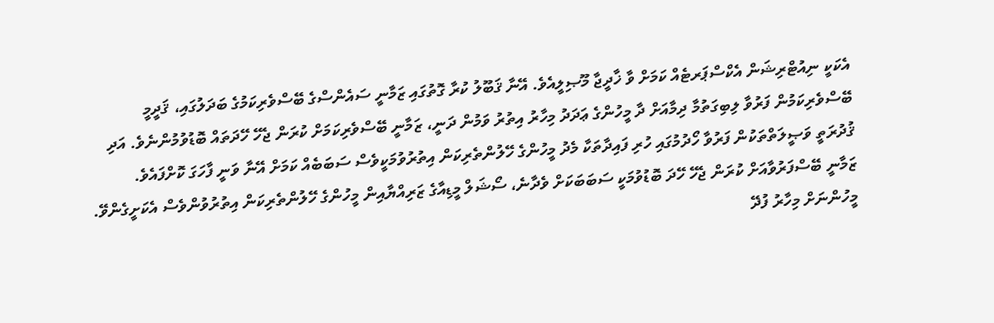އެކަކީ ނިއުޓްރިޝަން އެކްސްޕަރޓެއް ކަމަށް ވާ ޚާދީޖާ މޫޞިލީއެވެ. އޭނާ ޤަބޫލު ކުރާ ގޮތުގައި ޒަމާނީ ސައެންސްގެ ބޭސްވެރިކަމުގެ ބަދަލުގައި، ޤަދީމީ ބޭސްވެރިކަމުން ފަރުވާ ލިބިގަތުމާ ދިމާއަށް ދާ މީހުންގެ ޢަދަދު މިހާރު އިތުރު ވަމުން ދަނީ، ޒަމާނީ ބޭސްވެރިކަމަށް ކުރަން ޖެހޭ ހޭދަތައް ބޮޑުވުމުންނެވެ. އަދި ޤުދުރަތީ ވަޞީލަތްތަކުން ފަރުވާ ހޯދުމުގައި ހުރި ފައިދާތަކާ މެދު މީހުންގެ ހޭލުންތެރިކަން އިތުރުވުމަކީވެސް ސަބަބެއް ކަމަށް އޭނާ ވަނީ ފާހަގަ ކޮށްފައެވެ.
ޒަމާނީ ބޭސްފަރުވާއަށް ކުރަން ޖެހޭ ހޭދަ ބޮޑުވުމަކީ ސަބަބަކަށް ވެދާނެ، ސޯޝަލް މީޑިއާގެ ޒަރިއްޔާއިން މީހުންގެ ހޭލުންތެރިކަން އިތުރުވުންވެސް އެކަށީގެންވޭ. މީހުންނަށް މިހާރު ފުދޭ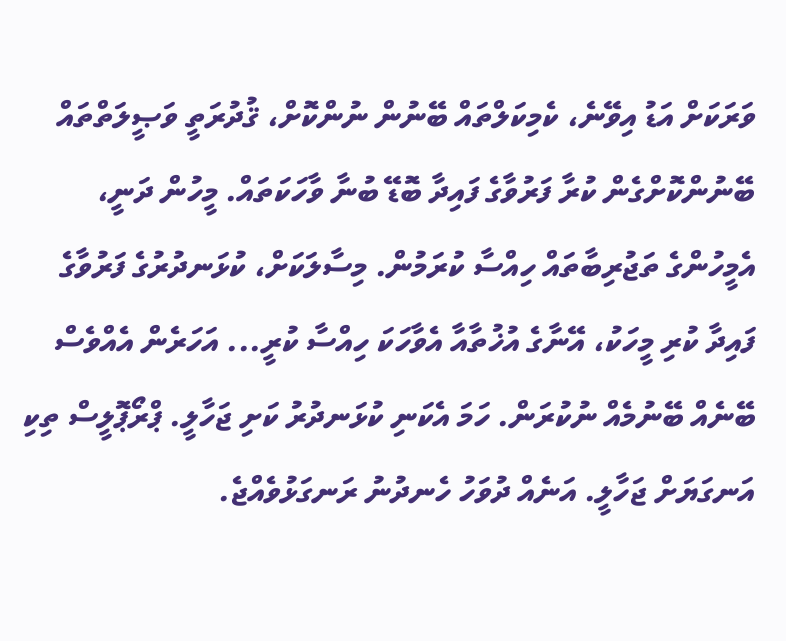ވަރަކަށް އަޑު އިވޭނެ، ކެމިކަލްތައް ބޭނުން ނުންކޮށް، ޤުދުރަތީ ވަޞީލަތްތައް ބޭނުންކޮށްގެން ކުރާ ފަރުވާގެ ފައިދާ ބޮޑޭ ބުނާ ވާހަކަތައް. މީހުން ދަނީ، އެމީހުންގެ ތަޖުރިބާތައް ހިއްސާ ކުރަމުން. މިސާލަކަށް، ކުޅަނދުރުގެ ފަރުވާގެ ފައިދާ ކުރި މީހަކު، އޭނާގެ އުޚުތާއާ އެވާހަކަ ހިއްސާ ކުރީ... އަހަރެން އެއްވެސް ބޭނެއް ބޭނުމެއް ނުކުރަން. ހަމަ އެކަނި ކުޅަނދުރު ކަށި ޖަހާލީ. ޕްރޯޕޮލީސް ތިކި އަނގަޔަށް ޖަހާލީ. އަނެއް ދުވަހު ހެނދުނު ރަނގަޅުވެއްޖެ.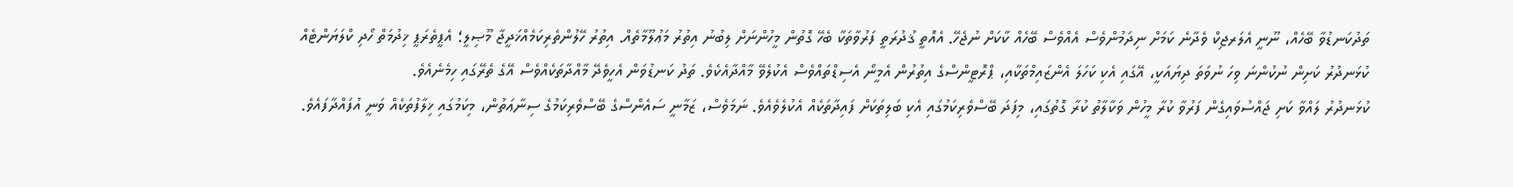ތަދުކަނޑުވާ ބޭހެއް، ނޫނީ އެލަރޖިކް ވެދާނެ ކަމަށް ނިދަމުންވެސް އެއްވެސް ބޭހެއް ކާކަށް ނުޖެހޭ. އެއޮތީ ޤުދުރަތީ ފަރުވާތަކާ ބެހޭ ގޮތުން މީހުންނަށް ލިބުނު އިތުރު މަޢުލޫމާތެއް. އިތުރު ހޭލުންތެރިކަމެއްޚަދީޖާ މޫޞިލީ؛ އެޕީތެރަޕީ ޚިދުމަތް ހޯދި ކްލަޔަންޓެއް
ކުޅަނދުރު ކަށިން ނުކުންނަ ވިހަ ނުވަތަ ދިޔައަކީ، އޭގައި އެކި ކަހަލަ އެންޒައިމްތަކާއި، ޕްރޮޓީންސްގެ އިތުރުން އެމީނޯ އެސިޑްތައްވެސް އެކުލެވޭ މާއްދާއެކެވެ. ތަދު ކަނޑުވަން އެހީވެދޭ މާއްދާތަކެއްވެސް އޭގެ ތެރޭގައި ހިމެނެއެވެ.
ކުޅަނދުރު ލައްވާ ކަށި ޖައްސުވައިގެން ފަރުވާ ކުރާ މީހުން ވަކާލާތު ކުރާ ގޮތުގައި، މިފަދަ ބޭސްވެރިކަމުގައި އެކި ބަލިތަކަށް ފައިދާތަކެއް އެކުލެވެއެވެ. ނަމަވެސް، ޒަމާނީ ސައެންސްގެ ބޭސްވެރިކަމުގެ ސިނާޢަތުން، މިކަމުގައި ޚިލާފުތަކެއް ވަނީ އުފައްދާފައެވެ.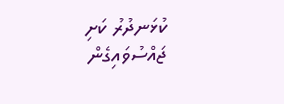ކުޅަނދުރު ކަށި ޖައްސުވައިގެން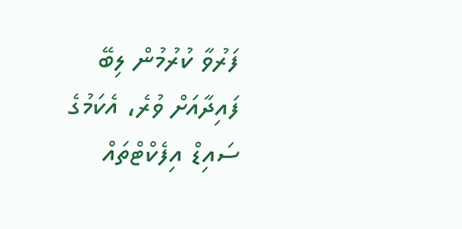ފަރުވާ ކުރުމުން ލިބޭ ފައިދާއަށް ވުރެ، އެކަމުގެ ސައިޑް އިފެކްޓްތައް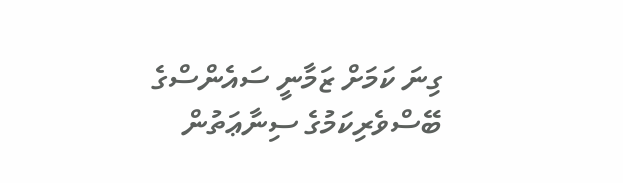ގިނަ ކަމަށް ޒަމާނީ ސައެންސްގެ ބޭސްވެރިކަމުގެ ސިނާޢަތުން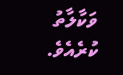ވަކާލާތު ކުރެއެވެ.